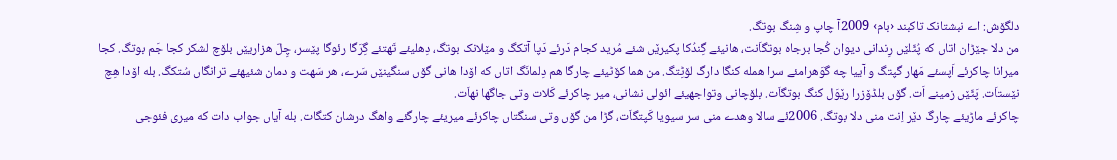دلگۆش: اے نبشتانک تاکبند ‹بام› 2009آ چاپ و شِنگ بوتگ.
من دلا جێڑان اتاں که پُٹّلێں رِندانی دیوان کُجا برجاه بوتگاَنت، هانیئے گِندُکا پکیرێں شئے مُرید کجام دَرئے دَپا آتکگ و مێلانک بوتگ، دِهلیئے تَهتئے گِرَگا رئوگا پێسر، چِلّ هزاریێں بلۆچ لشکر کجا جَم بوتگ. کجا میرانا چاکرئے اَپسئے مَهار گپتگ و آییا چه گوَهرامئے سرا همله کنگا دارگ لۆٹِتگ. من هما کۆٹیئے چارگا هم دِلمانَگ اتاں که اۆدا هانی گۆں سنگینێں سَرے، هر سَهت و دمان شئیهئے ترانگاں سُتکگ. بله اۆدا هِچ نێستاَت. پَٹّێں زمینے اَت. گۆں بلڈۆزرا رێوَل کنگ بوتگاَت. بلۆچانی وتواجهیئے ائولی نشانی، میر چاکرئے کَلات وتی جاگها نهاَت.
چاکرئے ماڑیئے چارگ دێر اِنت منی دلا بوتگ. 2006ئے سالا وهدے منی سر سیویا کَپتگاَت، گڑا من گۆں وتی سنگتاں چاکرئے میریئے چارگئے واهگ درشان کتگات. بله آیاں جواب دات که میری فئوجی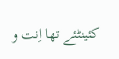کئینٹئے تها اِنت و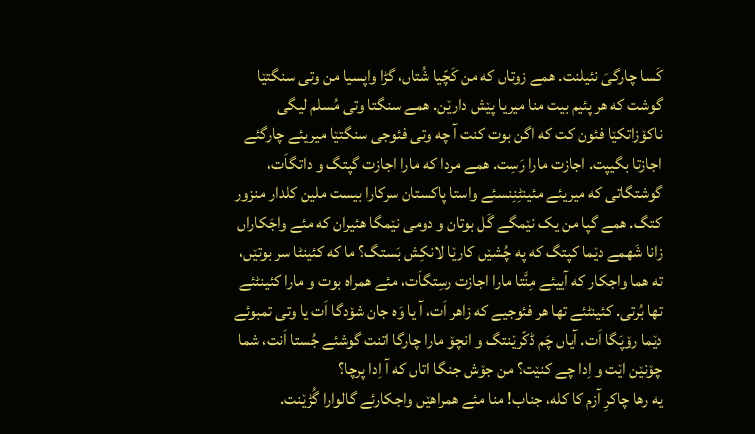کَسا چارگیَ نئیلنت. همے زوتاں که من کَچّیا شُتاں، گڑا واپسیا من وتی سنگتێا گوشت که هر پئیم بیت منا میریا پێش دارێن. همے سنگتا وتی مُسلم لیگی ناکۆزاتکێا فئون کت که اگن بوت کنت آ چه وتی فئوجی سنگتێا میریئے چارگئے اجازتا بگیپت. اجازت مارا رَسِت. همے مردا که مارا اجازت گپتگ و داتگاَت، گوشتگاتی که میریئے مئینٹِنِنسئے واستا پاکستان سرکارا بیست ملین کلدار منزور کتگ. همے گپا من یک نێمگے گَل بوتان و دومی نێمگا هئیران که مئے واجَکاراں زانا شَهمے دێما کپتگ که په چُشێں کارێا لانکِش بَستگ؟ ما که کئینٹا سر بوتێں، ته هما واجکار که آییئے مِنَّتا مارا اجازت رسِتگاَت، مئے همراه بوت و مارا کئینٹئے تها بُرتی. کئینٹئے تها هر فئوجیے که زاهر اَت، آ یا وَه جان شۆدگا اَت یا وتی تمبوئے دێما رۆپَگا اَت. آیاں چَم ڈکّرێنتگ و انچۆ مارا چارگا اتنت گوشئے جُستا اَنت، شما چۆنێن اێت و اِدا چے کنێت؟ من جۆش جنگا اتاں که آ اِدا پرچا؟
یه رها چاکرِ آزم کا کله، جناب! منا مئے همراهێں واجکارئے گالوارا گُڑێنت.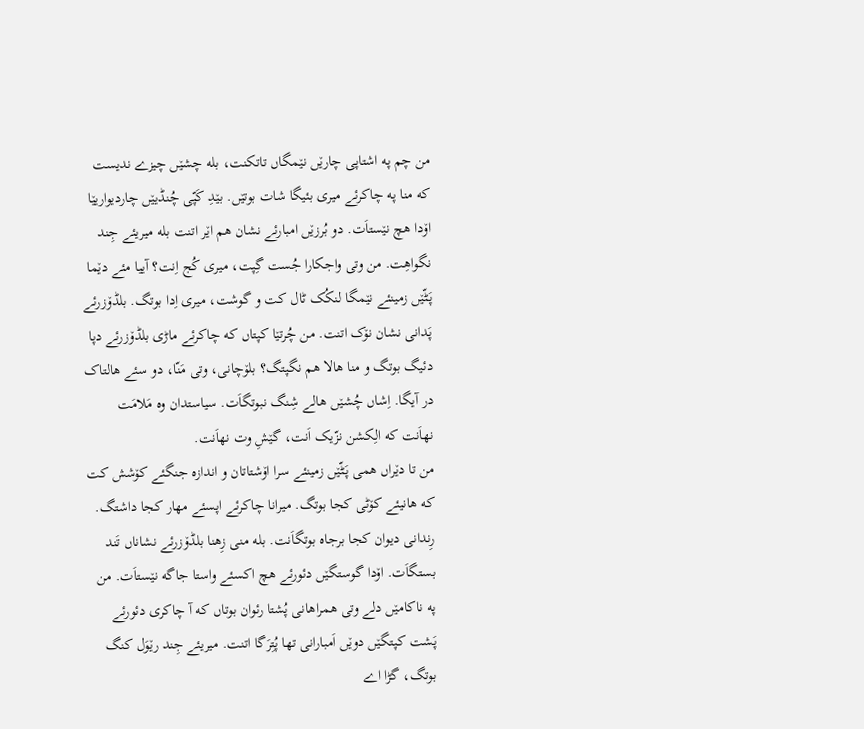من چم په اشتاپی چارێں نێمگاں تاتکنت، بله چشێں چیزے ندیست که منا په چاکرئے میری بئیگا شات بوتێں. بێدِ کَپّی چُنڈیێں چاردیواریێا اۆدا هچ نێستاَت. دو بُرزێں امبارئے نشان هم اێر اتنت بله میریئے جِند نگواهِت. من وتی واجکارا جُست گِپت، میری کُج اِنت؟ آییا مئے دێما پَٹّێں زمینئے نێمگا لنکُک ٹال کت و گوشت، میری اِدا بوتگ. بلڈۆزرئے پَدانی نشان نۆک اتنت. من چُرتێا کپتاں که چاکرئے ماڑی بلڈۆزرئے دپا دئیگ بوتگ و منا هالا هم نگپتگ؟ بلۆچانی، وتی مَنّا، دو سئے هالتاک در آیگا. اِشاں چُشێں هالے شِنگ نبوتگاَت. سیاستدان وه مَلامَت نهاَنت که الِکشن نزّیک اَنت، گێشِ وت نهاَنت.
من تا دێراں همی پَٹّێں زمینئے سرا اۆشتاتان و اندازه جنگئے کۆشش کت که هانیئے کۆٹی کجا بوتگ. میرانا چاکرئے اپسئے مهار کجا داشتگ. رِندانی دیوان کجا برجاه بوتگاَنت. بله منی زِهنا بلڈۆزرئے نشاناں تَند بستگاَت. اۆدا گوستگێں دئورئے هچ اکسئے واستا جاگه نێستاَت. من په ناکامێں دلے وتی همراهانی پُشتا رئوان بوتاں که آ چاکری دئورئے پَشت کپتگێں دوێں اَمبارانی تها پُتِرَگا اتنت. میریئے جِند رێوَل کنگ بوتگ، گڑا اے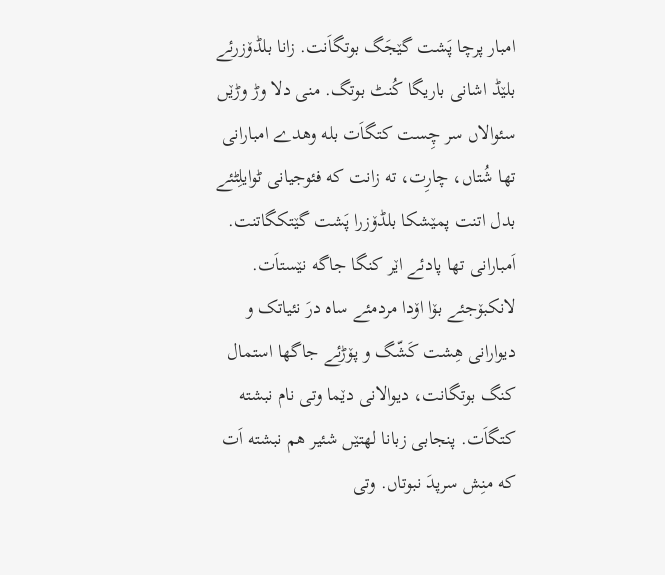امبار پرچا پَشت گێجَگ بوتگاَنت. زانا بلڈۆزرئے بلێڈ اشانی باریگا کُنٹ بوتگ. منی دلا وڑ وڑێں سئوالاں سر چِست کتگاَت بله وهدے امبارانی تها شُتاں، چارِت، ته زانت که فئوجیانی ٹوایلِٹئے بدل اتنت پمێشکا بلڈۆزرا پَشت گێتکگاتنت.
اَمبارانی تها پادئے اێر کنگا جاگه نێستاَت. لانکبۆجئے بۆا اۆدا مردمئے ساه درَ نئیاتک و دیوارانی هِشت کَشّگ و پۆڑئے جاگها استمال کنگ بوتگانت، دیوالانی دێما وتی نام نبشته کتگاَت. پنجابی زبانا لهتێں شئیر هم نبشته اَت که منِش سرپدَ نبوتاں. وتی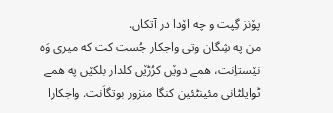پۆنز گِپت و چه اۆدا در آتکاں.
من په شِگان وتی واجکار جُست کت که میری وَه نێستاِنت، همے دوێں کرُڑێں کلدار بلکێں په همے ٹوایلٹانی مئینٹئین کنگا منزور بوتگاَنت. واجکارا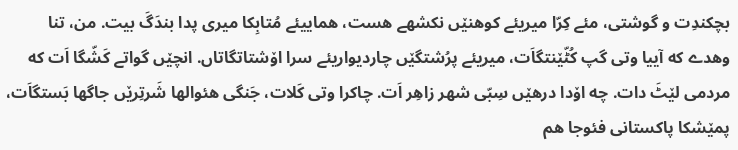بچکندِت و گوشتی، مئے کِرّا میریئے کوهنێں نکشهے هست، هماییئے مُتابِکا میری پدا بندَگَ بیت. من، تنا وهدے که آییا وتی گپ کُٹّێنتگاَت، میریئے پرُشتگێں چاردیواریئے سرا اۆشتاتگاتاں. انچێں گواتے کَشّگا اَت که مردمی لێٹَ دات. چه اۆدا درهێں سِبّی شهر زاهِر اَت. چاکرا وتی کَلات، جَنگی هئوالها شَرتِرێں جاگها بَستگاَت، پمێشکا پاکستانی فئوجا هم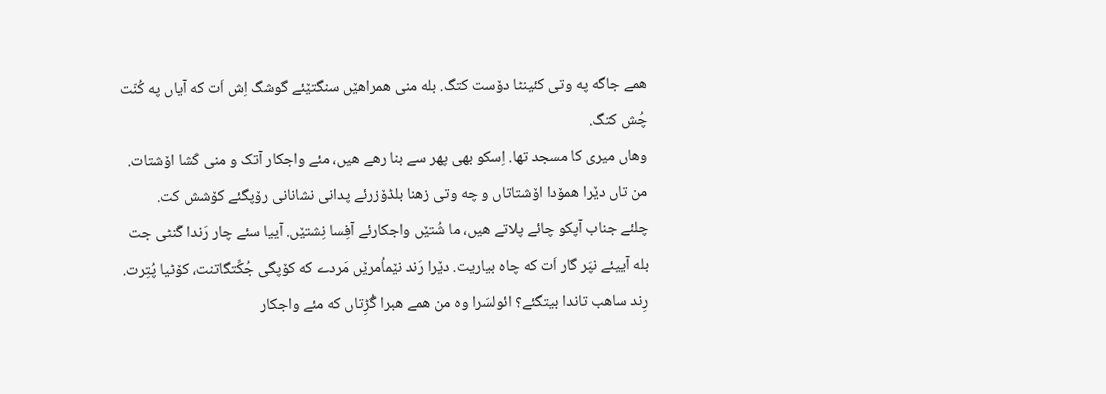همے جاگه په وتی کئینٹا دۆست کتگ. بله منی همراهێں سنگتێئے گوشگ اِش اَت که آیاں په کُنّت چُش کتگ.
وهاں میری کا مسجد تها. اِسکو بهی پهر سے بنا رهے هیں، مئے واجکار آتک و منی کَشا اۆشتات. من تاں دێرا همۆدا اۆشتاتاں و چه وتی زهنا بلڈۆزرئے پدانی نشانانی رۆپگئے کۆشش کت.
چلئے جناب آپکو چائے پلاتے هیں، ما شُتێں واجکارئے آفِسا نِشتێں. آییا سئے چار رَندا گَنٹی جت بله آییئے نپَر گار اَت که چاه بیاریت. دێرا رَند نێماُمرێں مَردے که کۆپگی جُکِّتگاتنت، کۆٹیا پُتِرت. رِند ساهب تاندا بیتگئے؟ ائولسَرا وه من همے هبرا گُڑِتاں که مئے واجکار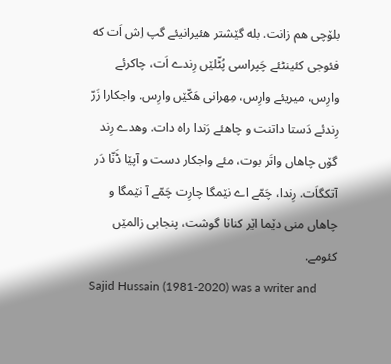بلۆچی هم زانت. بله گێشتر هئیرانیئے گپ اِش اَت که فئوجی کئینٹئے چَپراسی پُٹّلێں رِندے اَت، چاکرئے وارِس، میریئے وارِس، مِهرانی هَکّێں وارِس. واجکارا زَرّ رِندئے دَستا داتنت و چاهئے رَندا راه دات. وهدے رِند گۆں چاهاں واتَر بوت، مئے واجکار دست و آپێا ڈَنّا دَر آتکگاَت. رِندا، چَمّے اے نێمگا چارِت چَمّے آ نێمگا و چاهاں منی دێما اێر کنانا گوشت، پنجابی زالمێں کئومے.
Sajid Hussain (1981-2020) was a writer and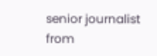senior journalist from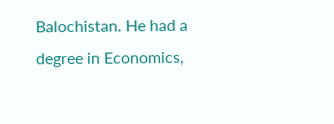Balochistan. He had a degree in Economics,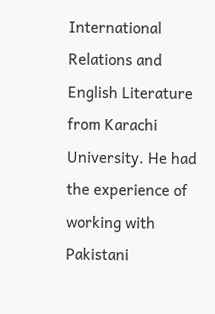International Relations and English Literature from Karachi University. He had the experience of working with Pakistani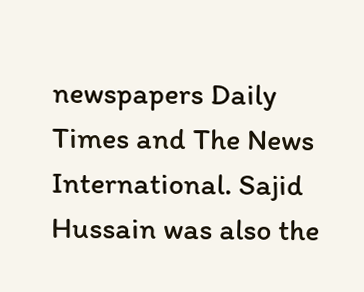newspapers Daily Times and The News International. Sajid Hussain was also the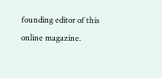founding editor of this online magazine.